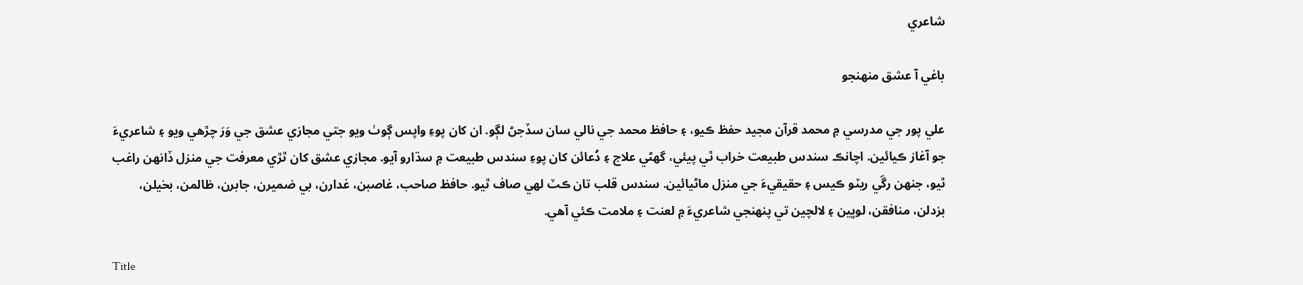شاعري

باغي آ عشق منھنجو

علي پور جي مدرسي ۾ محمد قرآن مجيد حفظ ڪيو، ۽ حافظ محمد جي نالي سان سڏجڻ لڳو. ان کان پوءِ واپس ڳوٺ ويو جتي مجازي عشق جي وَرَ چڙھي ويو ۽ شاعريءَ جو آغاز ڪيائين. اچانڪ سندس طبيعت خراب ٿي پيئي، گھڻي علاج ۽ دُعائن کان پوءِ سندس طبيعت ۾ سڌارو آيو. مجازي عشق کان ٿڙي معرفت جي منزل ڏانھن راغب ٿيو، جنھن رڱي ريٽو ڪيس ۽ حقيقيءَ جي منزل ماڻيائين. سندس قلب تان ڪٽ لھي صاف ٿيو. حافظ صاحب، غاصبن، غدارن، بي ضميرن، جابرن، ظالمن، بخيلن، بزدلن، منافقن، لوڀين ۽ لالچين تي پنھنجي شاعريءَ ۾ لعنت ۽ ملامت ڪئي آھي.

Title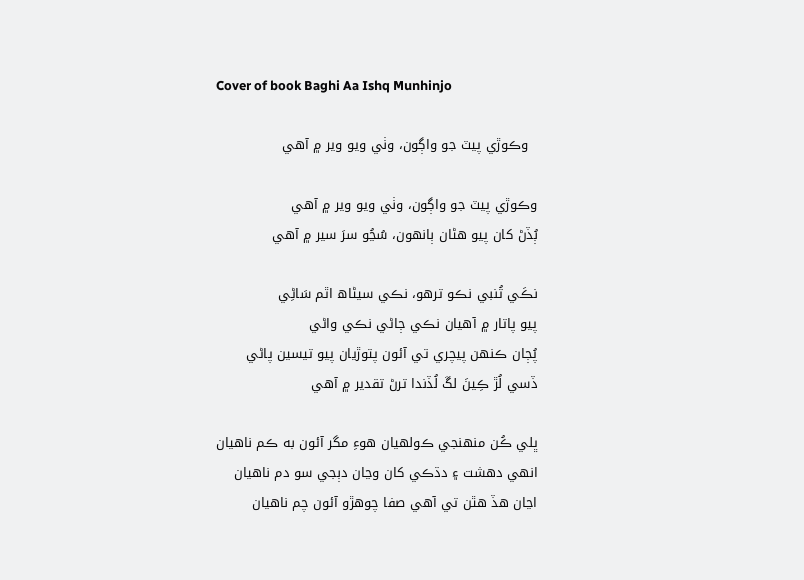Cover of book Baghi Aa Ishq Munhinjo

  وڪوڙي پيٽ جو واڳون، وٺي ويو وير ۾ آھي

وڪوڙي پيٽ جو واڳون، وٺي ويو وير ۾ آھي
ٻُڏڻ کان پيو ھڻان ٻانھون، سُڃُو سرَ سير ۾ آھي

نڪَي تُنبي نڪو ترھو، نڪي سيڻاھ اٿم سَاڻِي
پيو پاتار ۾ آھيان نڪي ڄاڻي نڪي واڻي
پُڄان ڪنھن پيچري تي آئون پتوڙيان پيو تيسين پاڻي
ڏسي لُڙ ڪِينَ لڱ لُڏندا ترڻ تقدير ۾ آھي

ڀلي ڪُن منھنجي ڪولھيان ھوءِ مگر آئون به ڪم ناھيان
انھي دھشت ۽ دڌڪي کان وڃان دٻجي سو دم ناھيان
اڃان ھڏ ھٿن تي آھي صفا چوھڙو آئون چم ناھيان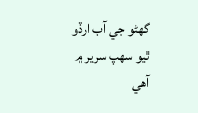گھڻو جي آب ارڏو ٿيو سھپ سرير ۾ آھي